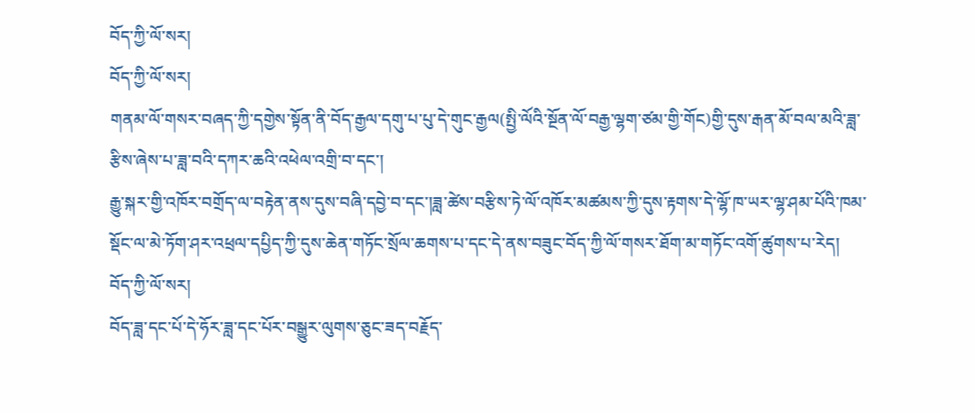བོད་ཀྱི་ལོ་སར།
བོད་ཀྱི་ལོ་སར།
གནམ་ལོ་གསར་བཞད་ཀྱི་དགྱེས་སྟོན་ནི་བོད་རྒྱལ་དགུ་པ་པུ་དེ་གུང་རྒྱལ(སྤྱི་ལོའི་སྔོན་ལོ་བརྒྱ་ལྷག་ཙམ་གྱི་གོང)གྱི་དུས་རྒན་མོ་བལ་མའི་ཟླ་རྩིས་ཞེས་པ་ཟླ་བའི་དཀར་ཆའི་འཕེལ་འགྲི་བ་དང་།
རྒྱུ་སྐར་གྱི་འཁོར་བགྲོད་ལ་བརྟེན་ནས་དུས་བཞི་དབྱེ་བ་དང་།ཟླ་ཚེས་བརྩིས་ཏེ་ལོ་འཁོར་མཚམས་ཀྱི་དུས་རྟགས་དེ་ལྷོ་ཁ་ཡར་ལྷ་ཤམ་པོའི་ཁམ་སྡོང་ལ་མེ་ཏོག་ཤར་འཕྲལ་དཔྱིད་ཀྱི་དུས་ཆེན་གཏོང་སྲོལ་ཆགས་པ་དང་དེ་ནས་བཟུང་བོད་ཀྱི་ལོ་གསར་ཐོག་མ་གཏོང་འགོ་ཚུགས་པ་རེད།
བོད་ཀྱི་ལོ་སར།
བོད་ཟླ་དང་པོ་དེ་ཧོར་ཟླ་དང་པོར་བསྒྱུར་ལུགས་ཅུང་ཟད་བརྗོད་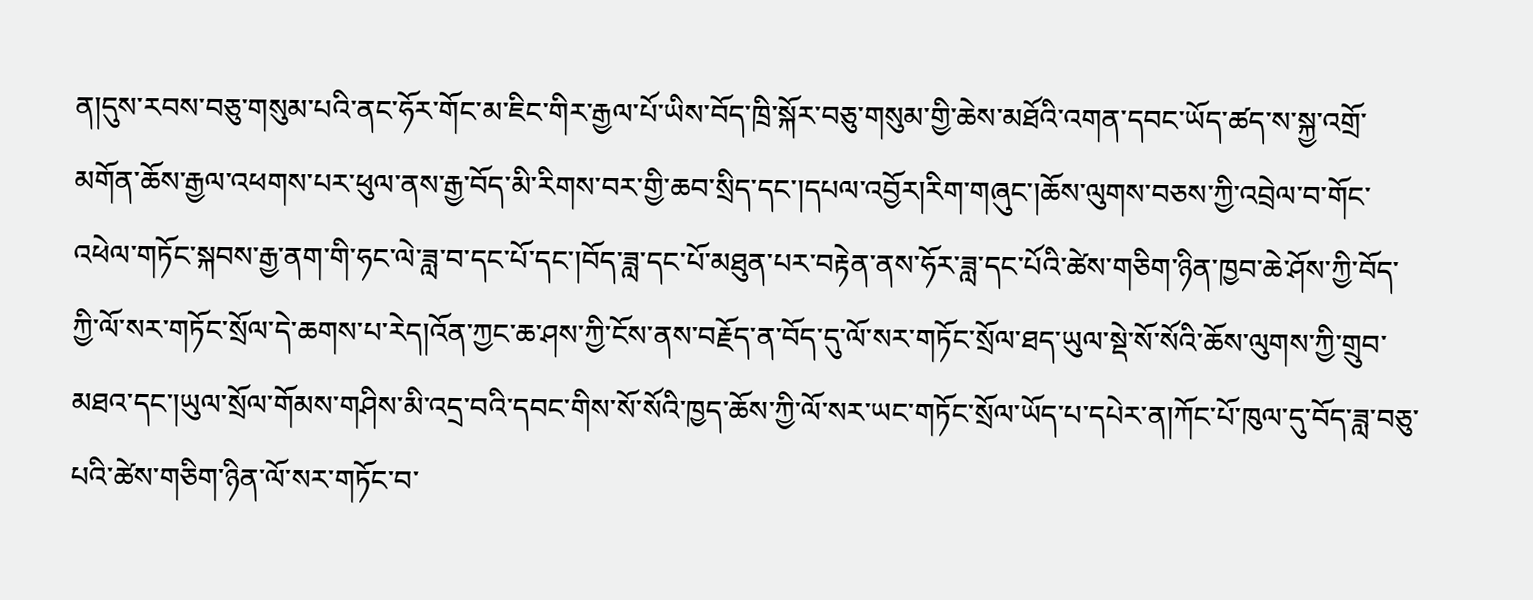ན།དུས་རབས་བཅུ་གསུམ་པའི་ནང་ཧོར་གོང་མ་ཇིང་གིར་རྒྱལ་པོ་ཡིས་བོད་ཁྲི་སྐོར་བཅུ་གསུམ་གྱི་ཆེས་མཐོའི་འགན་དབང་ཡོད་ཚད་ས་སྐྱ་འགྲོ་མགོན་ཆོས་རྒྱལ་འཕགས་པར་ཕུལ་ནས་རྒྱ་བོད་མི་རིགས་བར་གྱི་ཆབ་སྲིད་དང་།དཔལ་འབྱོར།རིག་གཞུང་།ཆོས་ལུགས་བཅས་ཀྱི་འབྲེལ་བ་གོང་འཕེལ་གཏོང་སྐབས་རྒྱ་ནག་གི་ཧང་ལེ་ཟླ་བ་དང་པོ་དང་།བོད་ཟླ་དང་པོ་མཐུན་པར་བརྟེན་ནས་ཧོར་ཟླ་དང་པོའི་ཚེས་གཅིག་ཉིན་ཁྱབ་ཆེ་ཤོས་ཀྱི་བོད་ཀྱི་ལོ་སར་གཏོང་སྲོལ་དེ་ཆགས་པ་རེད།འོན་ཀྱང་ཆ་ཤས་ཀྱི་ངོས་ནས་བརྗོད་ན་བོད་དུ་ལོ་སར་གཏོང་སྲོལ་ཐད་ཡུལ་སྡེ་སོ་སོའི་ཆོས་ལུགས་ཀྱི་གྲུབ་མཐའ་དང་།ཡུལ་སྲོལ་གོམས་གཤིས་མི་འདྲ་བའི་དབང་གིས་སོ་སོའི་ཁྱད་ཆོས་ཀྱི་ལོ་སར་ཡང་གཏོང་སྲོལ་ཡོད་པ་དཔེར་ན།ཀོང་པོ་ཁུལ་དུ་བོད་ཟླ་བཅུ་པའི་ཚེས་གཅིག་ཉིན་ལོ་སར་གཏོང་བ་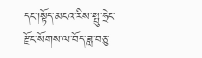དང་།སྟོད་མངའ་རིས་སྤུ་ཧྲེང་རྫོང་སོགས་ལ་བོད་ཟླ་བཅུ་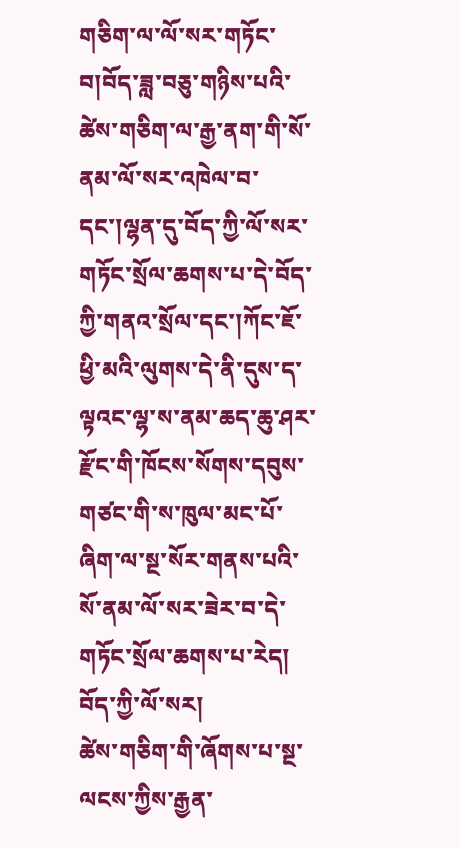གཅིག་ལ་ལོ་སར་གཏོང་བ།བོད་ཟླ་བཅུ་གཉིས་པའི་ཚེས་གཅིག་ལ་རྒྱ་ནག་གི་སོ་ནམ་ལོ་སར་འཁེལ་བ་དང་།ལྷན་དུ་བོད་ཀྱི་ལོ་སར་གཏོང་སྲོལ་ཆགས་པ་དེ་བོད་ཀྱི་གནའ་སྲོལ་དང་།ཀོང་ཇོ་ཕྱི་མའི་ལུགས་དེ་ནི་དུས་ད་ལྟའང་ལྷ་ས་ནམ་ཆད་ཆུ་ཤར་རྫོང་གི་ཁོངས་སོགས་དབུས་གཙང་གི་ས་ཁུལ་མང་པོ་ཞིག་ལ་སྔ་སོར་གནས་པའི་སོ་ནམ་ལོ་སར་ཟེར་བ་དེ་གཏོང་སྲོལ་ཆགས་པ་རེད།
བོད་ཀྱི་ལོ་སར།
ཚེས་གཅིག་གི་ཞོགས་པ་སྔ་ལངས་ཀྱིས་རྒྱན་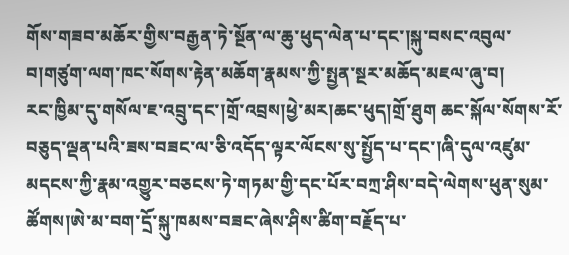གོས་གཟབ་མཆོར་གྱིས་བརྒྱན་ཏེ་སྔོན་ལ་ཆུ་ཕུད་ལེན་པ་དང་།སྐུ་བསང་འབུལ་བ།གཙུག་ལག་ཁང་སོགས་རྟེན་མཆོག་རྣམས་ཀྱི་སྤྱན་སྔར་མཆོད་མཇལ་ཞུ་བ།
རང་ཁྱིམ་དུ་གསོལ་ཇ་འབྲུ་དང་།གྲོ་འབྲས།ཕྱེ་མར།ཆང་ཕུད།གྲོ་ཐུག ཆང་སྐོལ་སོགས་རོ་བཅུད་ལྡན་པའི་ཟས་བཟང་ལ་ཅི་འདོད་ལྟར་ལོངས་སུ་སྤྱོད་པ་དང་།ཞི་དུལ་འཛུམ་མདངས་ཀྱི་རྣམ་འགྱུར་བཅངས་ཏེ་གཏམ་གྱི་དང་པོར་བཀྲ་ཤིས་བདེ་ལེགས་ཕུན་སུམ་ཚོགས།ཨེ་མ་བག་དྲོ་སྐུ་ཁམས་བཟང་ཞེས་ཤིས་ཚིག་བརྗོད་པ་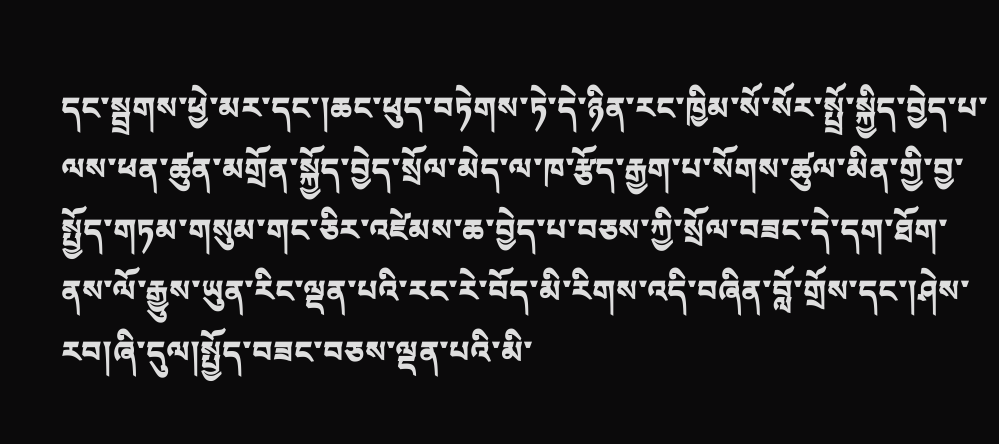དང་སྦྲགས་ཕྱེ་མར་དང་།ཆང་ཕུད་བཏེགས་ཏེ་དེ་ཉིན་རང་ཁྱིམ་སོ་སོར་སྤྲོ་སྐྱིད་བྱེད་པ་ལས་ཕན་ཚུན་མགྲོན་སྐྱོད་བྱེད་སྲོལ་མེད་ལ་ཁ་རྩོད་རྒྱག་པ་སོགས་ཚུལ་མིན་གྱི་བྱ་སྤྱོད་གཏམ་གསུམ་གང་ཅིར་འཛེམས་ཆ་བྱེད་པ་བཅས་ཀྱི་སྲོལ་བཟང་དེ་དག་ཐོག་ནས་ལོ་རྒྱུས་ཡུན་རིང་ལྡན་པའི་རང་རེ་བོད་མི་རིགས་འདི་བཞིན་བློ་གྲོས་དང་།ཤེས་རབ།ཞི་དུལ།སྤྱོད་བཟང་བཅས་ལྡན་པའི་མི་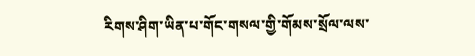རིགས་ཤིག་ཡིན་པ་གོང་གསལ་གྱི་གོམས་སྲོལ་ལས་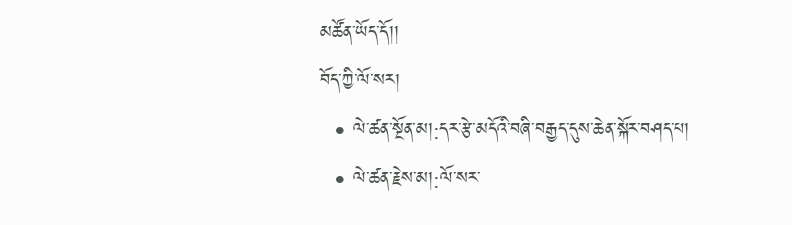མཚོན་ཡོད་དོ།།
བོད་ཀྱི་ལོ་སར།
  • ལེ་ཚན་སྔོན་མ།:དར་རྩེ་མདོའི་བཞི་བརྒྱད་དུས་ཆེན་སྐོར་བཤད་པ།
  • ལེ་ཚན་རྗེས་མ།:ལོ་སར་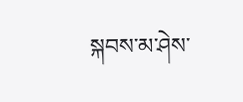སྐབས་མ་ཤེས་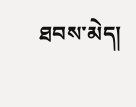ཐབས་མེད།